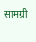सामग्री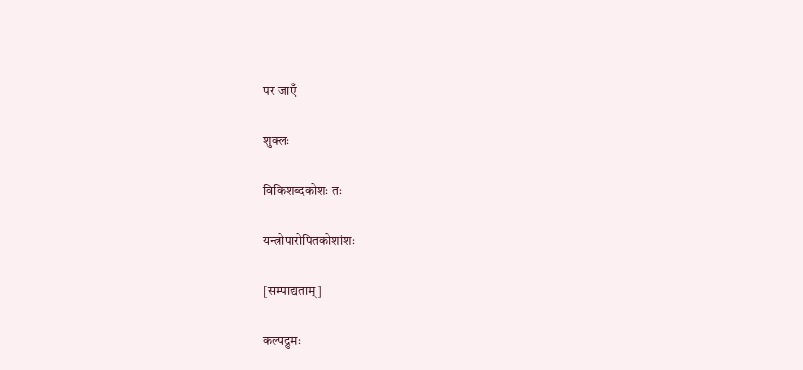पर जाएँ

शुक्लः

विकिशब्दकोशः तः

यन्त्रोपारोपितकोशांशः

[सम्पाद्यताम्]

कल्पद्रुमः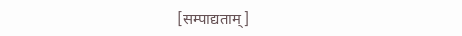[सम्पाद्यताम्]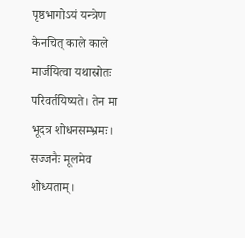पृष्ठभागोऽयं यन्त्रेण केनचित् काले काले मार्जयित्वा यथास्रोतः परिवर्तयिष्यते। तेन मा भूदत्र शोधनसम्भ्रमः। सज्जनैः मूलमेव शोध्यताम्।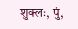शुक्लः, पुं,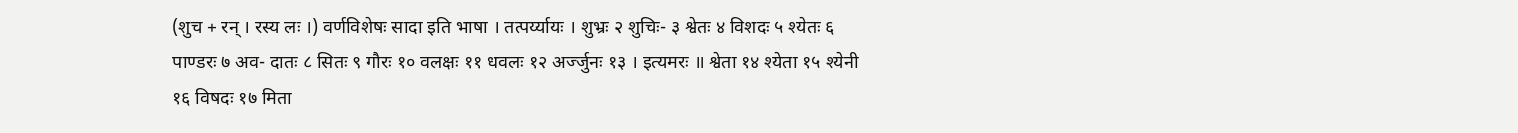(शुच + रन् । रस्य लः ।) वर्णविशेषः सादा इति भाषा । तत्पर्य्यायः । शुभ्रः २ शुचिः- ३ श्वेतः ४ विशदः ५ श्येतः ६ पाण्डरः ७ अव- दातः ८ सितः ९ गौरः १० वलक्षः ११ धवलः १२ अर्ज्जुनः १३ । इत्यमरः ॥ श्वेता १४ श्येता १५ श्येनी १६ विषदः १७ मिता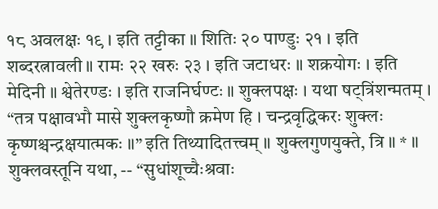१८ अवलक्षः १९ । इति तट्टीका ॥ शितिः २० पाण्डुः २१ । इति शब्दरत्नावली ॥ रामः २२ खरुः २३ । इति जटाधरः ॥ शक्रयोगः । इति मेदिनी ॥ श्वेतेरण्डः । इति राजनिर्घण्टः ॥ शुक्लपक्षः । यथा षट्त्रिंशन्मतम् । “तत्र पक्षावभौ मासे शुक्लकृष्णौ क्रमेण हि । चन्द्रवृद्धिकरः शुक्लः कृष्णश्चन्द्रक्षयात्मकः ॥” इति तिथ्यादितत्त्वम् ॥ शुक्लगुणयुक्ते, त्रि ॥ * ॥ शुक्लवस्तूनि यथा, -- “सुधांशूच्चैःश्रवाः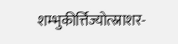शम्भुकीर्त्तिज्योत्स्नाशर-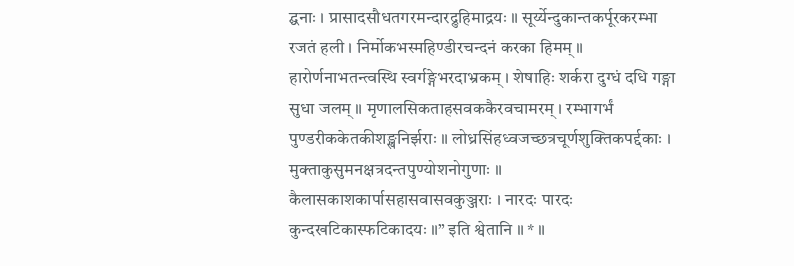द्घनाः । प्रासादसौधतगरमन्दारद्रुहिमाद्रयः ॥ सूर्य्येन्दुकान्तकर्पूरकरम्भा रजतं हली । निर्मोकभस्महिण्डीरचन्दनं करका हिमम् ॥ हारोर्णनाभतन्त्वस्थि स्वर्गङ्गेभरदाभ्रकम् । शेषाहिः शर्करा दुग्धं दधि गङ्गा सुधा जलम् ॥ मृणालसिकताहसवककैरवचामरम् । रम्भागर्भं पुण्डरीककेतकीशङ्खनिर्झराः ॥ लोध्रसिंहध्वजच्छत्रचूर्णशुक्तिकपर्द्दकाः । मुक्ताकुसुमनक्षत्रदन्तपुण्योशनोगुणाः ॥ कैलासकाशकार्पासहासवासवकुञ्जराः । नारदः पारदः कुन्दखटिकास्फटिकादयः ॥” इति श्वेतानि ॥ * ॥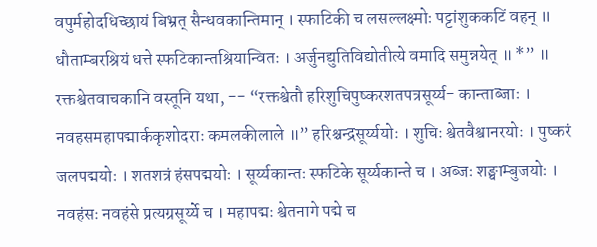वपुर्महोदधिच्छायं बिभ्रत् सैन्धवकान्तिमान् । स्फाटिकी च लसल्लक्ष्मोः पट्टांशुककटिं वहन् ॥ धौताम्बरश्रियं धत्ते स्फटिकान्तश्रियान्वितः । अर्जुनद्युतिविद्योतीत्ये वमादि समुन्नयेत् ॥ *” ॥ रक्तश्वेतवाचकानि वस्तूनि यथा, -- “रक्तश्वेतौ हरिशुचिपुष्करशतपत्रसूर्य्य- कान्ताब्जाः । नवहसमहापद्मार्ककृशोदराः कमलकीलाले ॥” हरिश्चन्द्रसूर्य्ययोः । शुचिः श्वेतवैश्वानरयोः । पुष्करं जलपद्मयोः । शतशत्रं हंसपद्मयोः । सूर्य्यकान्तः स्फटिके सूर्य्यकान्ते च । अब्जः शङ्घाम्बुजयोः । नवहंसः नवहंसे प्रत्यग्रसूर्य्ये च । महापद्मः श्वेतनागे पद्मे च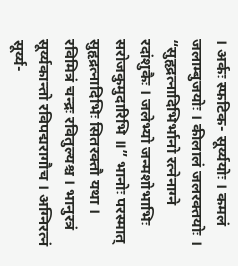। अर्कः स्फटिक- सूर्य्ययोः । कमलं जलाम्बुजयोः । कीलालं जलरक्तयोः । “सुहृद्रत्नादिभिर्भानो रत्नेनाग्ने रदांशुकैः । जलेभ्यो जन्मशोभाभिः सरोजकुमुदारिभि ॥” भानोः परस्मात् सुहृद्रत्नादिभिः सितरक्तौ यथा । रविमित्रं चन्द्रः रवितुल्यश्च । भानुरत्रं सूर्य्यकान्तो रविपद्मरागौच । अग्निरत्नं सूर्य्य-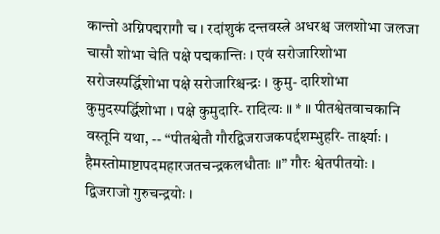कान्तो अग्निपद्मरागौ च । रदांशुकं दन्तवस्त्रे अधरश्च जलशोभा जलजा चासौ शोभा चेति पक्षे पद्मकान्तिः । एवं सरोजारिशोभा सरोजस्पर्द्धिशोभा पक्षे सरोजारिश्चन्द्रः । कुमु- दारिशोभा कुमुदस्पर्द्धिशोभा । पक्षे कुमुदारि- रादित्यः ॥ * ॥ पीतश्वेतवाचकानि वस्तूनि यथा, -- “पीतश्वेतौ गौरद्विजराजकपर्द्दशम्भुहरि- तार्क्ष्याः । हैमस्तोमाष्टापदमहारजतचन्द्रकलधौताः ॥” गौरः श्वेतपीतयोः । द्विजराजो गुरुचन्द्रयोः ।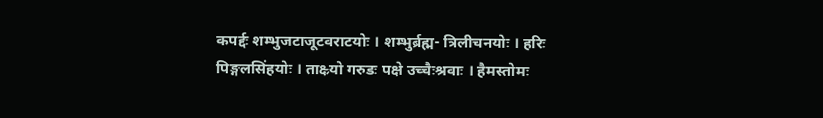कपर्द्दः शम्भुजटाजूटवराटयोः । शम्भुर्ब्रह्म- त्रिलीचनयोः । हरिः पिङ्गलसिंहयोः । ताक्ष्र्यो गरुडः पक्षे उच्चैःश्रवाः । हैमस्तोमः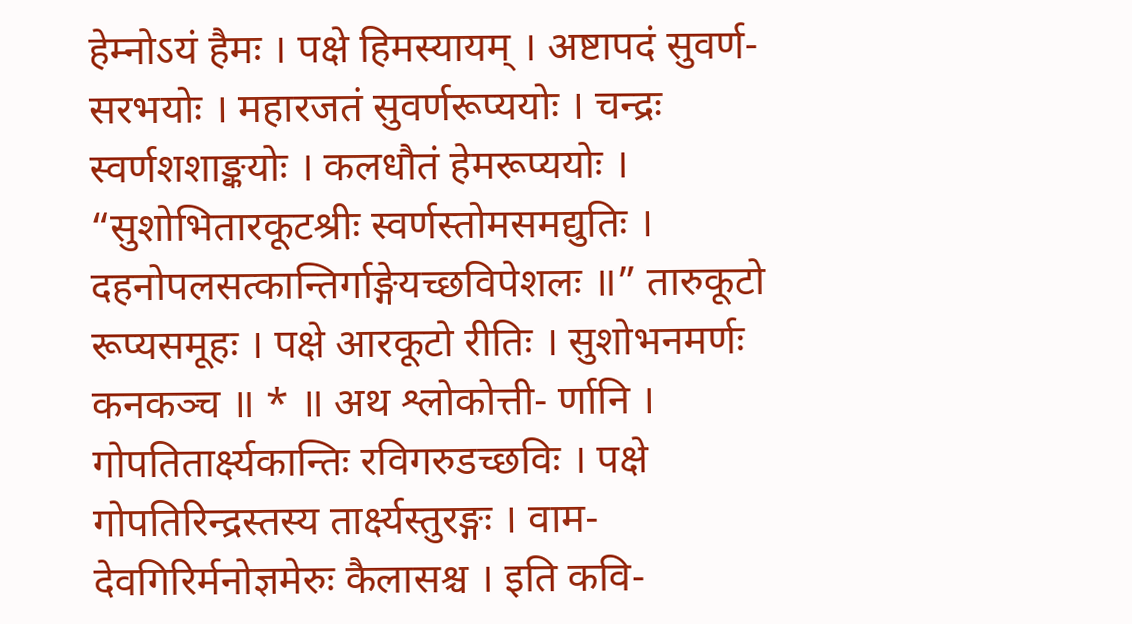हेम्नोऽयं हैमः । पक्षे हिमस्यायम् । अष्टापदं सुवर्ण- सरभयोः । महारजतं सुवर्णरूप्ययोः । चन्द्रः स्वर्णशशाङ्कयोः । कलधौतं हेमरूप्ययोः । “सुशोभितारकूटश्रीः स्वर्णस्तोमसमद्युतिः । दहनोपलसत्कान्तिर्गाङ्गेयच्छविपेशलः ॥” तारुकूटो रूप्यसमूहः । पक्षे आरकूटो रीतिः । सुशोभनमर्णः कनकञ्च ॥ * ॥ अथ श्लोकोत्ती- र्णानि । गोपतितार्क्ष्यकान्तिः रविगरुडच्छविः । पक्षे गोपतिरिन्द्रस्तस्य तार्क्ष्यस्तुरङ्गः । वाम- देवगिरिर्मनोज्ञमेरुः कैलासश्च । इति कवि-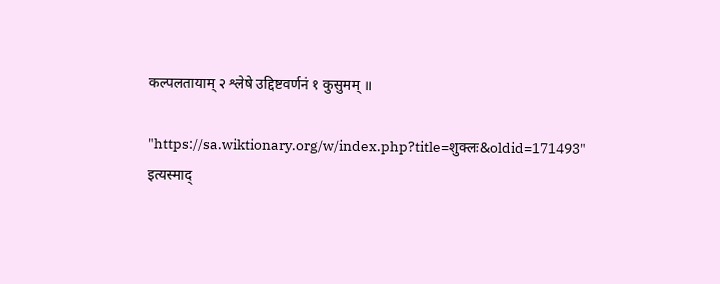कल्पलतायाम् २ श्लेषे उद्दिष्टवर्णनं १ कुसुमम् ॥

"https://sa.wiktionary.org/w/index.php?title=शुक्लः&oldid=171493" इत्यस्माद्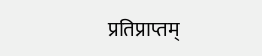प्रतिप्राप्तम्